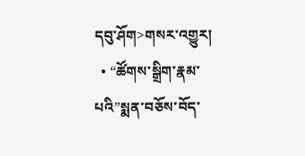དབུ་ཤོག>གསར་འགྱུར།
  • “ཚོགས་སྒྲིག་རྣམ་པའི”སྨན་བཅོས་བོད་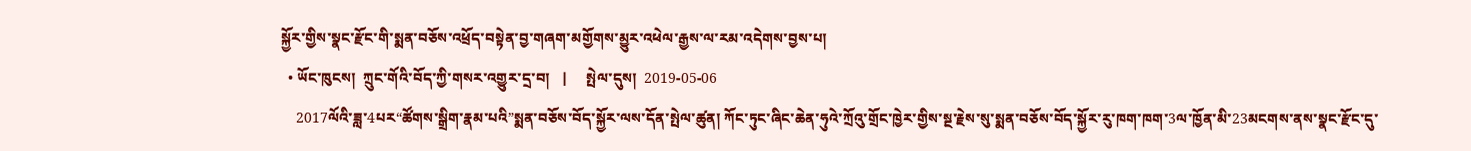སྐྱོར་གྱིས་སྣང་རྫོང་གི་སྨན་བཅོས་འཕྲོད་བསྟེན་བྱ་གཞག་མགྱོགས་མྱུར་འཕེལ་རྒྱས་ལ་རམ་འདེགས་བྱས་པ།
  • ཡོང་ཁུངས།  ཀྲུང་གོའི་བོད་ཀྱི་གསར་འགྱུར་དྲ་བ།   |     སྤེལ་དུས།  2019-05-06
    2017ལོའི་ཟླ་4པར“ཚོགས་སྒྲིག་རྣམ་པའི”སྨན་བཅོས་བོད་སྐྱོར་ལས་དོན་སྤེལ་ཚུན། ཀོང་ཏུང་ཞིང་ཆེན་ཧུའེ་ཀྲོའུ་གྲོང་ཁྱེར་གྱིས་སྔ་རྗེས་སུ་སྨན་བཅོས་བོད་སྐྱོར་རུ་ཁག་ཁག་3ལ་ཁྱོན་མི་23མངགས་ནས་སྣང་རྫོང་དུ་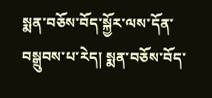སྨན་བཅོས་བོད་སྐྱོར་ལས་དོན་བསྒྲུབས་པ་རེད། སྨན་བཅོས་བོད་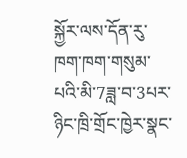སྐྱོར་ལས་དོན་རུ་ཁག་ཁག་གསུམ་པའི་མི་7ཟླ་བ་3པར་ཉིང་ཁྲི་གྲོང་ཁྱེར་སྣང་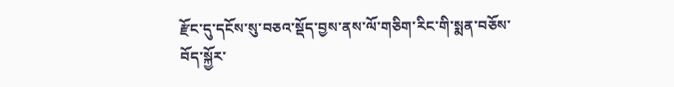རྫོང་དུ་དངོས་སུ་བཅའ་སྡོད་བྱས་ནས་ལོ་གཅིག་རིང་གི་སྨན་བཅོས་བོད་སྐྱོར་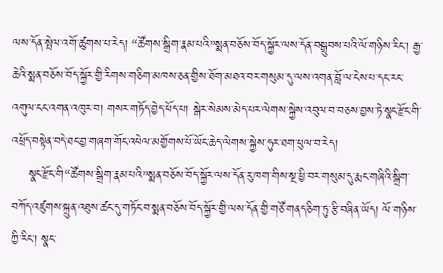ལས་དོན་སྤེལ་འགོ་ཚུགས་པ་རེད། “ཚོགས་སྒྲིག་རྣམ་པའི”སྨན་བཅོས་བོད་སྐྱོར་ལས་དོན་བསྒྲུབས་པའི་ལོ་གཉིས་རིང་། རྒྱ་ཆེའི་སྨན་བཅོས་བོད་སྐྱོར་གྱི་རིགས་གཅིག་མཁས་ཅན་གྱིས་ཐོག་མཐའ་བར་གསུམ་དུ་ལས་འགན་བློ་ལ་ངེས་པ་དང་རང་འགུལ་ངང་འགན་འཁུར་བ། གསར་གཏོད་བྱེད་ཕོད་པ། སྒེར་སེམས་མེད་པར་ལེགས་སྐྱེས་འབུལ་བ་བཅས་བྱས་ཏེ་སྣང་རྫོང་གི་འཕྲོད་བསྟེན་བདེ་ཐང་བྱ་གཞག་གོང་འཕེལ་མགྱོགས་པོ་ཡོང་ཆེད་ལེགས་སྐྱེས་ཧུར་ཐག་ཕུལ་བ་རེད།
    སྣང་རྫོང་གི“ཚོགས་སྒྲིག་རྣམ་པའི”སྨན་བཅོས་བོད་སྐྱོར་ལས་དོན་རུ་ཁག་གིས་སྔ་ཕྱི་བར་གསུམ་དུ་རྨང་གཞིའི་སྒྲིག་བཀོད་འཛུགས་སྐྲུན་འཐུས་ཚང་དུ་གཏོང་བ་སྨན་བཅོས་བོད་སྐྱོར་གྱི་ལས་དོན་གྱི་གཙོ་གནད་ཅིག་ཏུ་རྩི་བཞིན་ཡོད། ལོ་གཉིས་ཀྱི་རིང་། སྣང་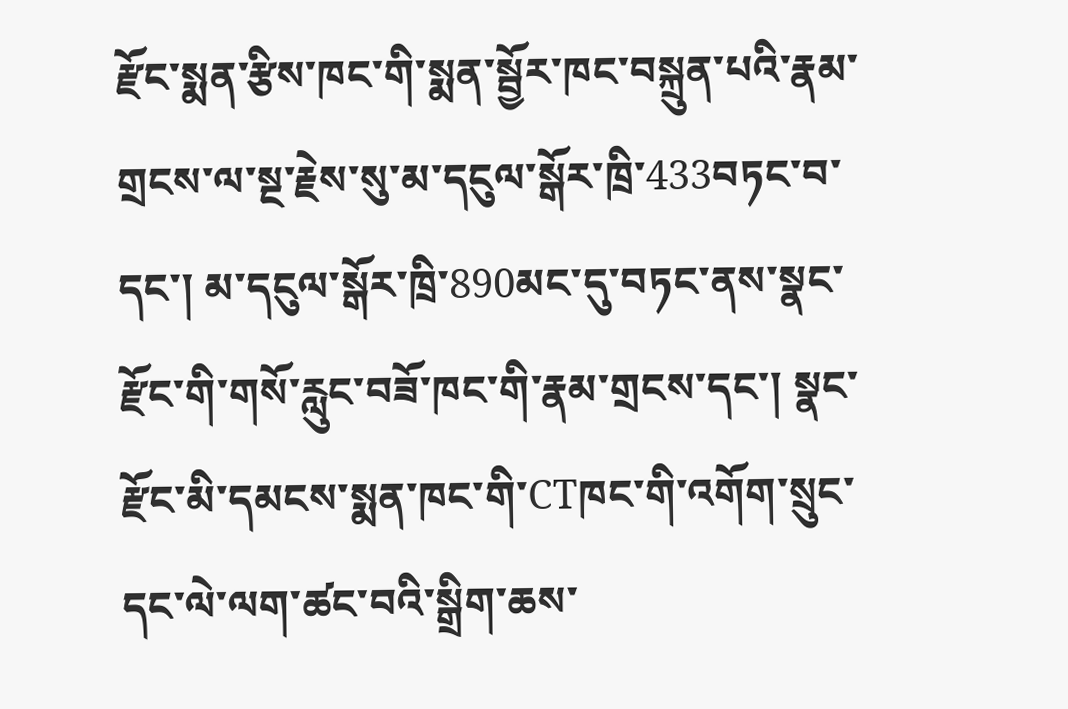རྫོང་སྨན་རྩིས་ཁང་གི་སྨན་སྦྱོར་ཁང་བསྐྲུན་པའི་རྣམ་གྲངས་ལ་སྔ་རྗེས་སུ་མ་དངུལ་སྒོར་ཁྲི་433བཏང་བ་དང་། མ་དངུལ་སྒོར་ཁྲི་890མང་དུ་བཏང་ནས་སྣང་རྫོང་གི་གསོ་རླུང་བཟོ་ཁང་གི་རྣམ་གྲངས་དང་། སྣང་རྫོང་མི་དམངས་སྨན་ཁང་གི་CTཁང་གི་འགོག་སྲུང་དང་ལེ་ལག་ཚང་བའི་སྒྲིག་ཆས་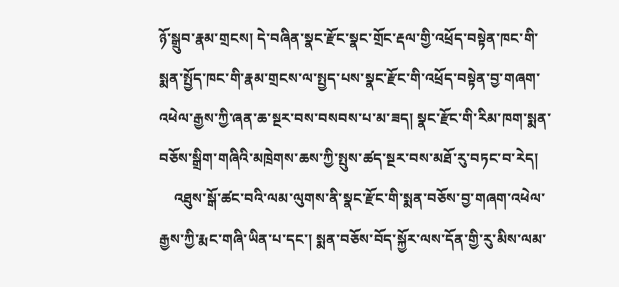ཉོ་སྒྲུབ་རྣམ་གྲངས། དེ་བཞིན་སྣང་རྫོང་སྣང་གྲོང་རྡལ་གྱི་འཕྲོད་བསྟེན་ཁང་གི་སྨན་སྤྱོད་ཁང་གི་རྣམ་གྲངས་ལ་སྤྱད་པས་སྣང་རྫོང་གི་འཕྲོད་བསྟེན་བྱ་གཞག་འཕེལ་རྒྱས་ཀྱི་ཞན་ཆ་སྔར་བས་བསབས་པ་མ་ཟད། སྣང་རྫོང་གི་རིམ་ཁག་སྨན་བཅོས་སྒྲིག་གཞིའི་མཁྲེགས་ཆས་ཀྱི་སྤུས་ཚད་སྔར་བས་མཐོ་རུ་བཏང་བ་རེད།
    འཐུས་སྒོ་ཚང་བའི་ལམ་ལུགས་ནི་སྣང་རྫོང་གི་སྨན་བཅོས་བྱ་གཞག་འཕེལ་རྒྱས་ཀྱི་རྨང་གཞི་ཡིན་པ་དང་། སྨན་བཅོས་བོད་སྐྱོར་ལས་དོན་གྱི་རུ་མིས་ལམ་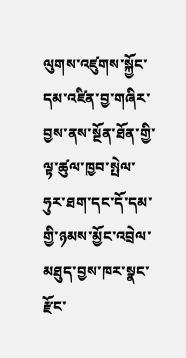ལུགས་འཛུགས་སྐྱོང་དམ་འཛིན་བྱ་གཞིར་བྱས་ནས་སྔོན་ཐོན་གྱི་ལྟ་ཚུལ་ཁྱབ་སྤེལ་ཧུར་ཐག་དང་དོ་དམ་གྱི་ཉམས་མྱོང་འབྲེལ་མཐུད་བྱས་ཁར་སྣང་རྫོང་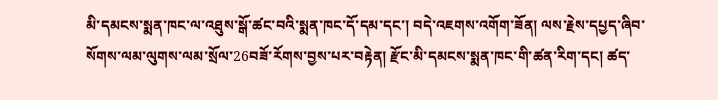མི་དམངས་སྨན་ཁང་ལ་འཐུས་སྒོ་ཚང་བའི་སྨན་ཁང་དོ་དམ་དང་། བདེ་འཇགས་འགོག་ཟོན། ལས་རྗེས་དཔྱད་ཞིབ་སོགས་ལམ་ལུགས་ལམ་སྲོལ་26བཟོ་རོགས་བྱས་པར་བརྟེན། རྫོང་མི་དམངས་སྨན་ཁང་གི་ཚན་རིག་དང། ཚད་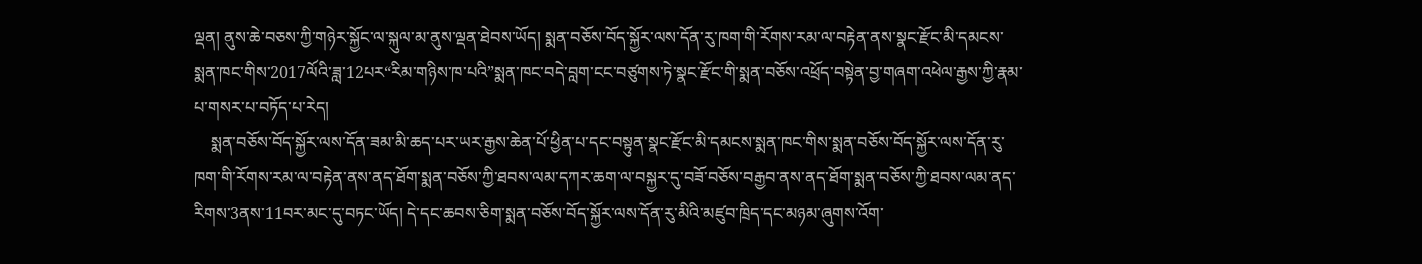ལྡན། ནུས་ཆེ་བཅས་ཀྱི་གཉེར་སྐྱོང་ལ་སྐུལ་མ་ནུས་ལྡན་ཐེབས་ཡོད། སྨན་བཅོས་བོད་སྐྱོར་ལས་དོན་རུ་ཁག་གི་རོགས་རམ་ལ་བརྟེན་ནས་སྣང་རྫོང་མི་དམངས་སྨན་ཁང་གིས་2017ལོའི་ཟླ་12པར“རིམ་གཉིས་ཁ་པའི”སྨན་ཁང་བདེ་བླག་ངང་བཙུགས་ཏེ་སྣང་རྫོང་གི་སྨན་བཅོས་འཕྲོད་བསྟེན་བྱ་གཞག་འཕེལ་རྒྱས་ཀྱི་རྣམ་པ་གསར་པ་བཏོད་པ་རེད།
    སྨན་བཅོས་བོད་སྐྱོར་ལས་དོན་ཟམ་མི་ཆད་པར་ཡར་རྒྱས་ཆེན་པོ་ཕྱིན་པ་དང་བསྟུན་སྣང་རྫོང་མི་དམངས་སྨན་ཁང་གིས་སྨན་བཅོས་བོད་སྐྱོར་ལས་དོན་རུ་ཁག་གི་རོགས་རམ་ལ་བརྟེན་ནས་ནད་ཐོག་སྨན་བཅོས་ཀྱི་ཐབས་ལམ་དཀར་ཆག་ལ་བསྐྱར་དུ་བཟོ་བཅོས་བརྒྱབ་ནས་ནད་ཐོག་སྨན་བཅོས་ཀྱི་ཐབས་ལམ་ནད་རིགས་3ནས་11བར་མང་དུ་བཏང་ཡོད། དེ་དང་ཆབས་ཅིག་སྨན་བཅོས་བོད་སྐྱོར་ལས་དོན་རུ་མིའི་མཛུབ་ཁྲིད་དང་མཉམ་ཞུགས་འོག་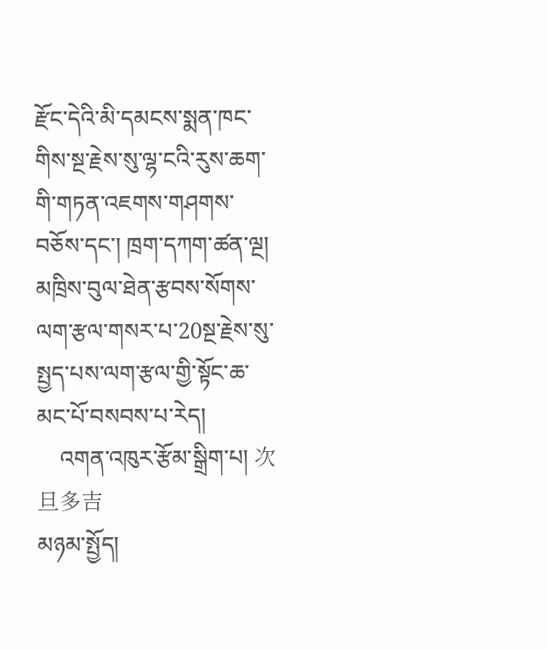རྫོང་དེའི་མི་དམངས་སྨན་ཁང་གིས་སྔ་རྗེས་སུ་ལྷ་ངའི་རུས་ཆག་གི་གཏན་འཇགས་གཤགས་བཅོས་དང་། ཁྲག་དཀག་ཚན་ལྔ། མཁྲིས་བུལ་ཐེན་རྩབས་སོགས་ལག་རྩལ་གསར་པ་20སྔ་རྗེས་སུ་སྤྱད་པས་ལག་རྩལ་གྱི་སྟོང་ཆ་མང་པོ་བསབས་པ་རེད།
    འགན་འཁུར་རྩོམ་སྒྲིག་པ། 次旦多吉
མཉམ་སྤྱོད།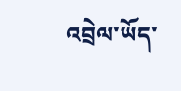འབྲེལ་ཡོད་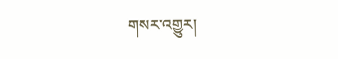གསར་འགྱུར།